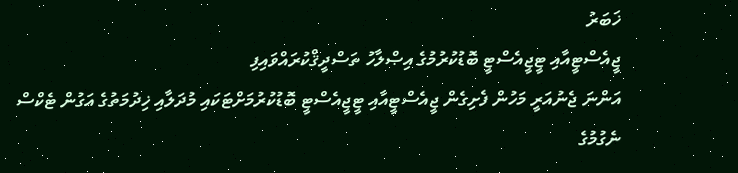ޚަބަރު
ޖީއެސްޓީއާއި ޓީޖީއެސްޓީ ބޮޑުކުރުމުގެ އިޞްލާހު ތަސްދީޤްކުރައްވައިފި
އަންނަ ޖެނުއަރީ މަހުން ފެށިގެން ޖީއެސްޓީއާއި ޓީޖީއެސްޓީ ބޮޑުކުރުމަށްޓަކައި މުދަލާއި ޚިދުމަތުގެ އަގުން ޓެކްސް ނެގުމުގެ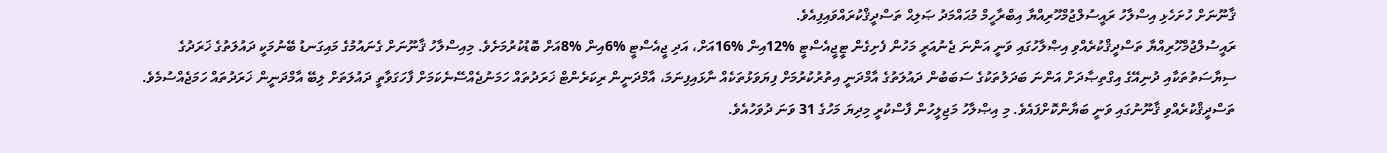ޤާނޫނަށް ހުށަހެޅި އިސްލާހު ރައީސުލްޖުމްހޫރިއްޔާ އިބްރާހީމް މުޙައްމަދު ޞަލިޙް ތަސްދީޤްކުރައްވައިފިއެވެ.
ރައީސުލްޖުމްހޫރިއްޔާ ތަސްދީޤްކުރެއްވި އިޞްލާހުގައި ވަނީ އަންނަ ޖެނުއަރީ މަހުން ފެށިގެން ޓީޖީއެސްޓީ %12އިން %16އަށް، އަދި ޖީއެސްޓީ %6އިން %8އަށް ބޮޑުކުރުމަށެވެ. މިއިސްލާހު ޤާނޫނަށް ގެނައުމުގެ މައިގަނޑު ބޭނުމަކީ ދައުލަތުގެ ޚަރަދުގެ ސިޔާސަތުތަކާއި ދުނިއޭގެ އިގްތިޞާދަށް އަންނަ ބަދަލުތަކުގެ ސަބަބުން ދައުލަތުގެ އާމްދަނީ އިތުރުކުރުމަށް ފިޔަވަޅުތަކެއް ނާޅައިފިނަމަ، އާމްދަނީން ރިކަރެންޓް ޚަރަދުތައް ހަމަނުޖެއްސޭނެކަމަށް ފާހަގަވާތީ ދައުލަތަށް ލިބޭ އާމްދަނީން ޚަރަދުތައް ހަމަޖެއްސުމެވެ. ތަސްދީޤްކުރެއްވި ޤާނޫނުގައި ވަނީ ބަޔާންކޮށްފައެވެ. މި އިޞްލާހު މަޖިލީހުން ފާސްކުރީ މިދިޔަ މަހުގެ 31 ވަނަ ދުވަހުއެވެ.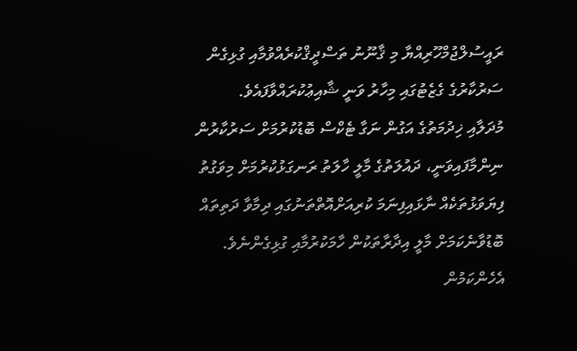ރައީސުލްޖުމްހޫރިއްޔާ މި ޤާނޫނު ތަސްދީޤްކުރެއްވުމާއި ގުޅިގެން ސަރުކާރުގެ ގެޒެޓުގައި މިހާރު ވަނީ ޝާއިޢުކުރައްވާފައެވެ.
މުދަލާއި ޚިދުމަތުގެ އަގުން ނަގާ ޓެކްސް ބޮޑުކުރުމަށް ސަރުކާރުން ނިންމާފައިވަނީ، ދައުލަތުގެ މާލީ ހާލަތު ރަނގަޅުކުރުމަށް މިވަގުތު ފިޔަވަޅުތަކެއް ނާޅައިފިނަމަ ކުރިއަށްއޮތްތަނުގައި ދިމާވާ ދަތިތައް ބޮޑުވާނެކަމަށް މާލީ އިދާރާތަކުން ހާމަކުރުމާއި ގުޅިގެންނެވެ. އެހެންކަމުން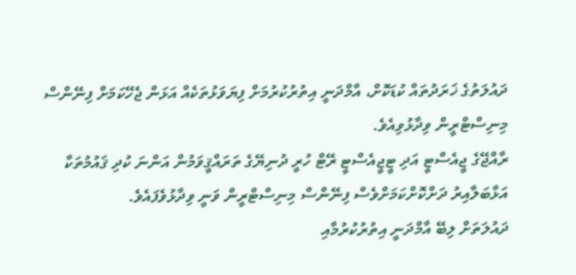ދައުލަތުގެ ޚަރަދުތައް ކުޑަކޮށް، އާމްދަނީ އިތުރުކުރުމަށް ފިޔަވަޅުތަކެއް އަޅަން ޖެހޭކަމަށް ފިނޭންސް މިނިސްޓްރީން ވިދާޅުވިއެވެ.
ރާއްޖޭގެ ޖީއެސްޓީ އަދި ޓީޖީއެސްޓީ ރޭޓް ހުރީ ދުނިޔޭގެ ތަރައްޤީވަމުން އަންނަ ކުދި ޤައުމުތަކާ އަޅާބަލާއިރު ދަށްކޮށްކަމަށްވެސް ފިނޭންސް މިނިސްޓްރީން ވަނީ ވިދާޅުވެފައެވެ.
ދައުލަތަށް ލިބޭ އާމްދަނީ އިތުރުކުރުމާއި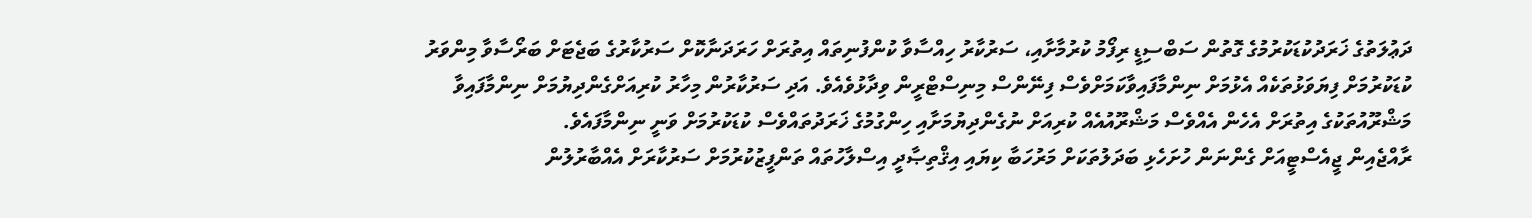ދަޢުލަތުގެ ޚަރަދުކުޑަކުރުމުގެ ގޮތުން ސަބްސިޑީ ރިފޯމު ކުރުމާށާއި، ސަރުކާރު ހިއްސާވާ ކުންފުނިތައް އިތުރަށް ހަރަދަނާކޮށް ސަރުކާރުގެ ބަޖެޓަށް ބަރޯސާވާ މިންވަރު ކުޑަކުރުމަށް ފިޔަވަޅުތަކެއް އެޅުމަށް ނިންމާފައިވާކަމަށްވެސް ފިނޭންސް މިނިސްޓްރީން ވިދާޅުވެއެވެ. އަދި ސަރުކާރުން މިހާރު ކުރިއަށްގެންދިޔުމަށް ނިންމާފައިވާ މަޝްރޫއުތަކުގެ އިތުރަށް އެހެން އެއްވެސް މަޝްރޫއުއެއް ކުރިއަށް ނުގެންދިޔުމަށާއި ހިންގުމުގެ ޚަރަދުތައްވެސް ކުޑަކުރުމަށް ވަނީ ނިންމާފައެވެ.
ރާއްޖެއިން ޖީއެސްޓީއަށް ގެންނަން ހުށަހެޅި ބަދަލުތަކަށް މަރުހަބާ ކިޔައި އިޤްތިޞާދީ އިސްލާހުތައް ތަންފީޒުކުރުމަށް ސަރުކާރަށް އެއްބާރުލުން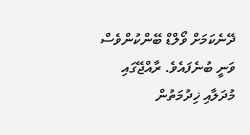ދޭނެކަމަށް ވޯލްޑް ބޭންކުންވެސް ވަނީ ބުނެފައެވެ. ރާއްޖޭގައި މުދަލާއި ޚިދުމަތުން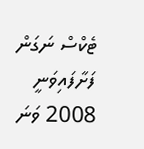ޓެކްސް ނަގަން ފަށާފައިވަނީ 2008 ވަނަ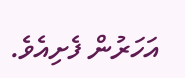އަހަރުން ފެށިއެވެ.